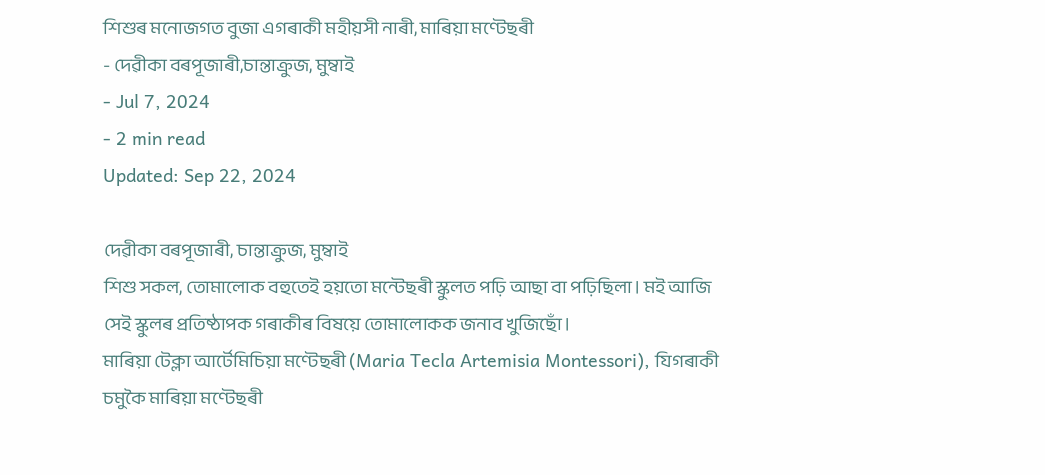শিশুৰ মনোজগত বুজা এগৰাকী মহীয়সী নাৰী, মাৰিয়া মণ্টেছৰী
- দেৱীকা বৰপূজাৰী,চান্তাক্ৰুজ, মুম্বাই
- Jul 7, 2024
- 2 min read
Updated: Sep 22, 2024

দেৱীকা বৰপূজাৰী, চান্তাক্ৰুজ, মুম্বাই
শিশু সকল, তোমালোক বহুতেই হয়তো মন্টেছৰী স্কুলত পঢ়ি আছা বা পঢ়িছিলা। মই আজি সেই স্কুলৰ প্ৰতিষ্ঠাপক গৰাকীৰ বিষয়ে তোমালোকক জনাব খুজিছোঁ।
মাৰিয়া টেক্লা আৰ্টেমিচিয়া মণ্টেছৰী (Maria Tecla Artemisia Montessori), যিগৰাকী চমুকৈ মাৰিয়া মণ্টেছৰী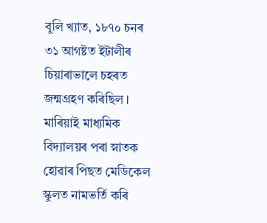বুলি খ্যাত, ১৮৭০ চনৰ ৩১ আগষ্টত ইটালীৰ চিয়াৰাভালে চহৰত জন্মগ্ৰহণ কৰিছিল I মাৰিয়াই মাধ্যমিক বিদ্যালয়ৰ পৰা স্নাতক হোৱাৰ পিছত মেডিকেল স্কুলত নামভৰ্তি কৰি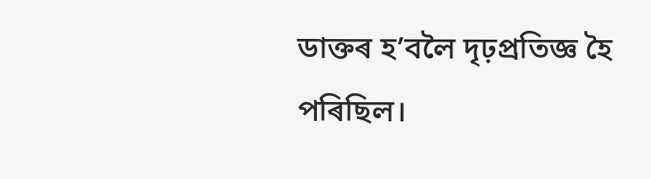ডাক্তৰ হ’বলৈ দৃঢ়প্ৰতিজ্ঞ হৈ পৰিছিল।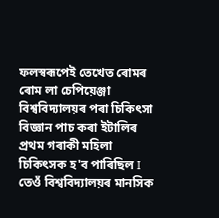ফলস্বৰূপেই তেখেত ৰোমৰ ৰোম লা চেপিয়েঞ্জা বিশ্ববিদ্যালয়ৰ পৰা চিকিৎসা বিজ্ঞান পাচ কৰা ইটালিৰ প্ৰথম গৰাকী মহিলা চিকিৎসক হ'ব পাৰিছিল I তেওঁ বিশ্ববিদ্যালয়ৰ মানসিক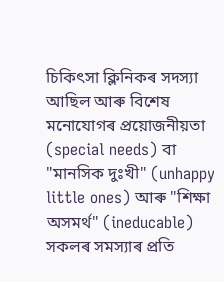চিকিৎসা ক্লিনিকৰ সদস্যা আছিল আৰু বিশেষ মনোযোগৰ প্ৰয়োজনীয়তা (special needs) বা "মানসিক দুঃখী" (unhappy little ones) আৰু "শিক্ষা অসমৰ্থ" (ineducable) সকলৰ সমস্যাৰ প্ৰতি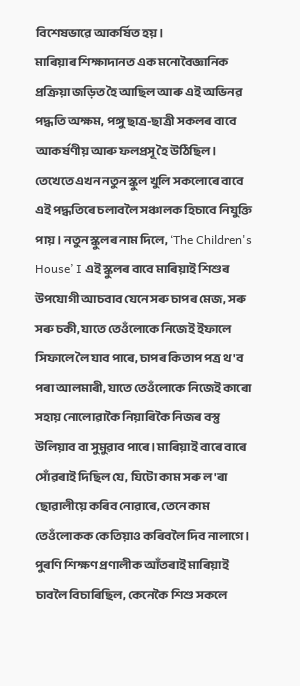বিশেষভাৱে আকৰ্ষিত হয়।
মাৰিয়াৰ শিক্ষাদানত এক মনোবৈজ্ঞানিক প্ৰক্ৰিয়া জড়িত হৈ আছিল আৰু এই অভিনৱ পদ্ধতি অক্ষম, পঙ্গু ছাত্ৰ-ছাত্ৰী সকলৰ বাবে আকৰ্ষণীয় আৰু ফলপ্রসূ হৈ উঠিছিল। তেখেতে এখন নতুন স্কুল খুলি সকলোৰে বাবে এই পদ্ধতিৰে চলাবলৈ সঞ্চালক হিচাবে নিযুক্তি পায়। নতুন স্কুলৰ নাম দিলে, ‘The Children's House’ I এই স্কুলৰ বাবে মাৰিয়াই শিশুৰ উপযোগী আচবাব যেনে সৰু চাপৰ মেজ, সৰু সৰু চকী, যাতে তেওঁলোকে নিজেই ইফালে সিফালে লৈ যাব পাৰে, চাপৰ কিতাপ পত্ৰ থ'ব পৰা আলমাৰী, যাতে তেওঁলোকে নিজেই কাৰো সহায় নোলোৱাকৈ নিয়াৰিকৈ নিজৰ বস্তু উলিয়াব বা সুমুৱাব পাৰে। মাৰিয়াই বাৰে বাৰে সোঁৱৰাই দিছিল যে, যিটো কাম সৰু ল'ৰা ছোৱালীয়ে কৰিব নোৱাৰে, তেনে কাম তেওঁলোকক কেতিয়াও কৰিবলৈ দিব নালাগে।
পুৰণি শিক্ষণ প্ৰণালীক আঁতৰাই মাৰিয়াই চাবলৈ বিচাৰিছিল, কেনেকৈ শিশু সকলে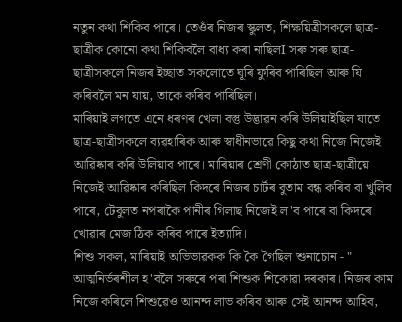নতুন কথা শিকিব পাৰে। তেওঁৰ নিজৰ স্কুলত, শিক্ষয়িত্ৰীসকলে ছাত্ৰ-ছাত্ৰীক কোনো কথা শিকিবলৈ বাধ্য কৰা নাছিলI সৰু সৰু ছাত্ৰ-ছাত্ৰীসকলে নিজৰ ইচ্ছাত সকলোতে ঘূৰি ফুৰিব পাৰিছিল আৰু যি কৰিবলৈ মন যায়, তাকে কৰিব পাৰিছিল।
মাৰিয়াই লগতে এনে ধৰণৰ খেলা বস্তু উদ্ভাৱন কৰি উলিয়াইছিল যাতে ছাত্ৰ-ছাত্ৰীসকলে ব্যৱহাৰিক আৰু স্বাধীনভাৱে কিছু কথা নিজে নিজেই আৱিষ্কাৰ কৰি উলিয়াব পাৰে। মাৰিয়াৰ শ্ৰেণী কোঠাত ছাত্ৰ-ছাত্ৰীয়ে নিজেই আৱিষ্কাৰ কৰিছিল কিদৰে নিজৰ চাৰ্টৰ বুতাম বন্ধ কৰিব বা খুলিব পাৰে, টেবুলত নপৰাকৈ পানীৰ গিলাছ নিজেই ল'ব পাৰে বা কিদৰে খোৱাৰ মেজ ঠিক কৰিব পাৰে ইত্যাদি।
শিশু সকল, মাৰিয়াই অভিভাৱকক কি কৈ গৈছিল শুনাচোন - " আত্মনিৰ্ভৰশীল হ'বলৈ সৰুৰে পৰা শিশুক শিকোৱা দৰকাৰ। নিজৰ কাম নিজে কৰিলে শিশুৱেও আনন্দ লাভ কৰিব আৰু সেই আনন্দ আহিব,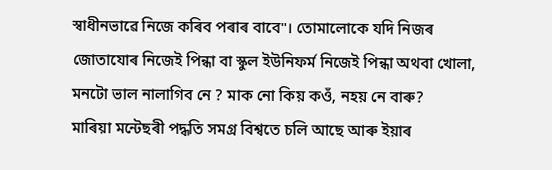স্বাধীনভাৱে নিজে কৰিব পৰাৰ বাবে"। তোমালোকে যদি নিজৰ জোতাযোৰ নিজেই পিন্ধা বা স্কুল ইউনিফৰ্ম নিজেই পিন্ধা অথবা খোলা, মনটো ভাল নালাগিব নে ? মাক নো কিয় কওঁ, নহয় নে বাৰু?
মাৰিয়া মন্টেছৰী পদ্ধতি সমগ্ৰ বিশ্বতে চলি আছে আৰু ইয়াৰ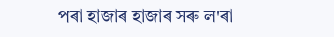পৰা হাজাৰ হাজাৰ সৰু ল'ৰা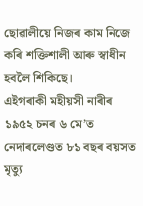ছোৱালীয়ে নিজৰ কাম নিজে কৰি শক্তিশালী আৰু স্বাধীন হবলৈ শিকিছে।
এইগৰাকী মহীয়সী নাৰীৰ ১৯৫২ চনৰ ৬ মে’ত নেদাৰলেণ্ডত ৮১ বছৰ বয়সত মৃত্যু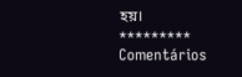হয়।
*********
Comentários